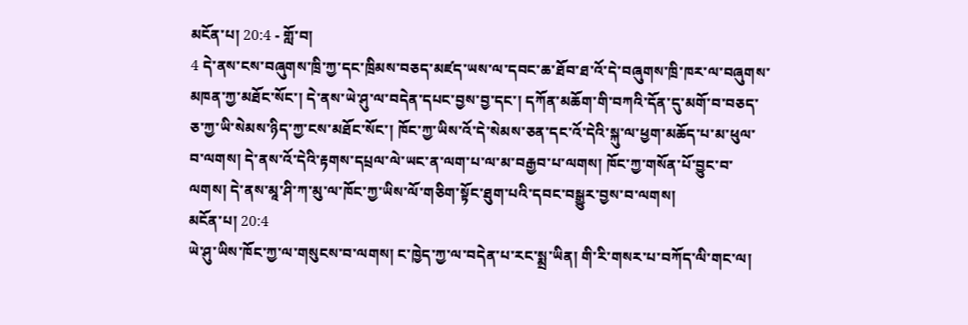མངོན་པ། 20:4 - གློ་བ།
4 དེ་ནས་ངས་བཞུགས་ཁྲི་ཀྱ་དང་ཁྲིམས་བཅད་མཛད་ཡས་ལ་དབང་ཆ་ཐོབ་ཐ་འོ་དེ་བཞུགས་ཁྲི་ཁར་ལ་བཞུགས་མཁན་ཀྱ་མཐོང་སོང་། དེ་ནས་ཡེ་ཤུ་ལ་བདེན་དཔང་བྱས་བྱ་དང་། དཀོན་མཆོག་གི་བཀའི་དོན་དུ་མགོ་བ་བཅད་ཅ་ཀྱ་ཡི་སེམས་ཉིད་ཀྱ་ངས་མཐོང་སོང་། ཁོང་ཀྱ་ཡིས་འོ་དེ་སེམས་ཅན་དང་འོ་དེའི་སྐུ་ལ་ཕྱག་མཆོད་པ་མ་ཕུལ་བ་ལགས། དེ་ནས་འོ་དེའི་རྟགས་དཔྲལ་ལེ་ཡང་ན་ལག་པ་ལ་མ་བརྒྱབ་པ་ལགས། ཁོང་ཀྱ་གསོན་པོ་བྱུང་བ་ལགས། དེ་ནས་མཱ་ཤི་ཀ་མུ་ལ་ཁོང་ཀྱ་ཡིས་ལོ་གཅིག་སྟོང་ཐུག་པའི་དབང་བསྒྱུར་བྱས་བ་ལགས།
མངོན་པ། 20:4
ཡེ་ཤུ་ཡིས་ཁོང་ཀྱ་ལ་གསུངས་བ་ལགས། ང་ཁྱེད་ཀྱ་ལ་བདེན་པ་རང་སྨྲ་ཡིན། གི་རི་གསར་པ་བཀོད་ལི་གང་ལ།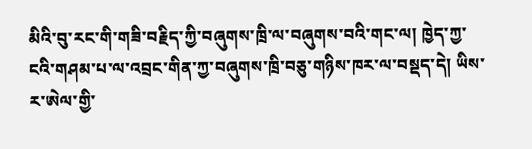མིའི་བུ་རང་གི་གཟི་བརྗིད་ཀྱི་བཞུགས་ཁྲི་ལ་བཞུགས་བའི་གང་ལ། ཁྱེད་ཀྱ་ངའི་གཤམ་པ་ལ་འབྲང་གིན་ཀྱ་བཞུགས་ཁྲི་བཅུ་གཉིས་ཁར་ལ་བསྡད་དེ། ཡིས་ར་ཨེལ་གྱི་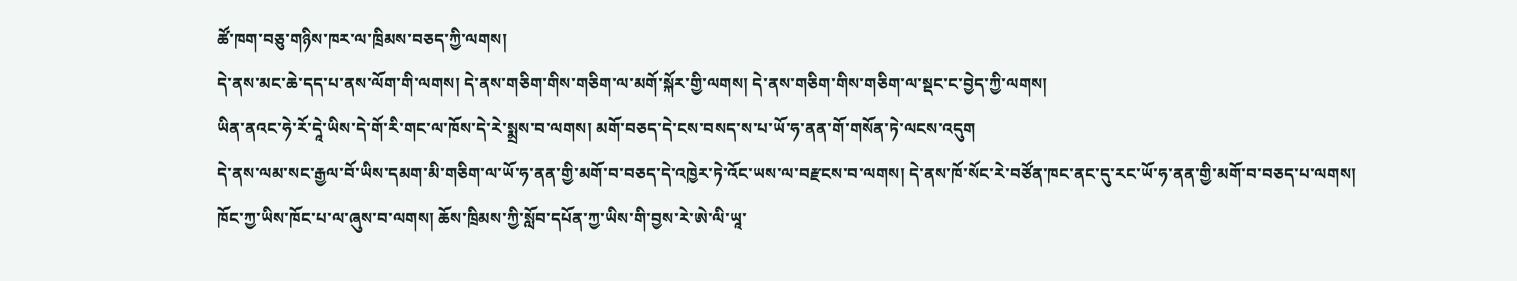ཚོ་ཁག་བཅུ་གཉིས་ཁར་ལ་ཁྲིམས་བཅད་ཀྱི་ལགས།
དེ་ནས་མང་ཆེ་དད་པ་ནས་ལོག་གི་ལགས། དེ་ནས་གཅིག་གིས་གཅིག་ལ་མགོ་སྐོར་གྱི་ལགས། དེ་ནས་གཅིག་གིས་གཅིག་ལ་སྡང་ང་བྱེད་ཀྱི་ལགས།
ཡིན་ནའང་ཧེ་རོ་དཱེ་ཡིས་དེ་གོ་རི་གང་ལ་ཁོས་དེ་རེ་སྨྲས་བ་ལགས། མགོ་བཅད་དེ་ངས་བསད་ས་པ་ཡོ་ཧ་ནན་གོ་གསོན་ཏེ་ལངས་འདུག
དེ་ནས་ལམ་སང་རྒྱལ་བོ་ཡིས་དམག་མི་གཅིག་ལ་ཡོ་ཧ་ནན་གྱི་མགོ་བ་བཅད་དེ་འཁྱེར་ཏེ་འོང་ཡས་ལ་བརྫངས་བ་ལགས། དེ་ནས་ཁོ་སོང་རེ་བཙོན་ཁང་ནང་དུ་རང་ཡོ་ཧ་ནན་གྱི་མགོ་བ་བཅད་པ་ལགས།
ཁོང་ཀྱ་ཡིས་ཁོང་པ་ལ་ཞུས་བ་ལགས། ཆོས་ཁྲིམས་ཀྱི་སློབ་དཔོན་ཀྱ་ཡིས་གི་བྱས་རེ་ཨེ་ལི་ཡཱ་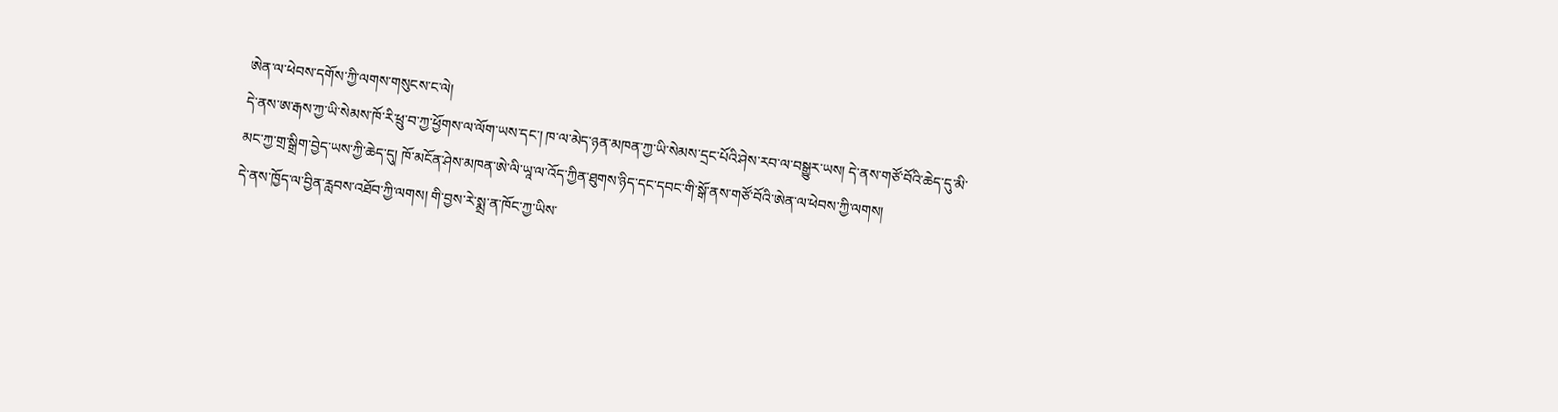ཨེན་ལ་ཕེབས་དགོས་ཀྱི་ལགས་གསུངས་ང་ལེ།
དེ་ནས་ཨ་རྒས་ཀྱ་ཡི་སེམས་ཁོ་རི་ཕྲུ་བ་ཀྱ་ཕྱོགས་ལ་ལོག་ཡས་དང་། ཁ་ལ་མེད་ཉན་མཁན་ཀྱ་ཡི་སེམས་དྲང་པོའི་ཤེས་རབ་ལ་བསྒྱུར་ཡས། དེ་ནས་གཙོ་བོའི་ཆེད་དུ་མི་མང་ཀྱ་གྲ་སྒྲིག་བྱེད་ཡས་ཀྱི་ཆེད་དུ། ཁོ་མངོན་ཤེས་མཁན་ཨེ་ལི་ཡཱ་ལ་འོད་ཀྱིན་ཐུགས་ཉིད་དང་དབང་གི་སྒོ་ནས་གཙོ་བོའི་ཨེན་ལ་ཕེབས་ཀྱི་ལགས།
དེ་ནས་ཁྱོད་ལ་བྱིན་རླབས་འཐོབ་ཀྱི་ལགས། གི་བྱས་རེ་སྨྲ་ན་ཁོང་ཀྱ་ཡིས་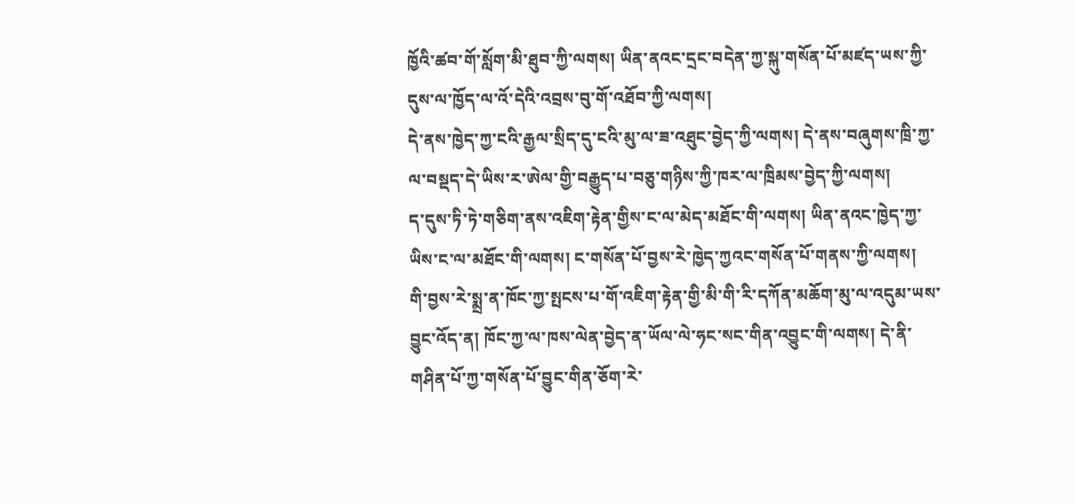ཁྱོའི་ཚབ་གོ་སློག་མི་ཐུབ་ཀྱི་ལགས། ཡིན་ནའང་དྲང་བདེན་ཀྱ་སྐུ་གསོན་པོ་མཛད་ཡས་ཀྱི་དུས་ལ་ཁྱོད་ལ་འོ་དེའི་འབྲས་བུ་གོ་འཐོབ་ཀྱི་ལགས།
དེ་ནས་ཁྱེད་ཀྱ་ངའི་རྒྱལ་སྲིད་དུ་ངའི་མུ་ལ་ཟ་འཐུང་བྱེད་ཀྱི་ལགས། དེ་ནས་བཞུགས་ཁྲི་ཀྱ་ལ་བསྡད་དེ་ཡིས་ར་ཨེལ་གྱི་བརྒྱུད་པ་བཅུ་གཉིས་ཀྱི་ཁར་ལ་ཁྲིམས་བྱེད་ཀྱི་ལགས།
ད་དུས་ཏི་ཏེ་གཅིག་ནས་འཇིག་རྟེན་གྱིས་ང་ལ་མེད་མཐོང་གི་ལགས། ཡིན་ནའང་ཁྱེད་ཀྱ་ཡིས་ང་ལ་མཐོང་གི་ལགས། ང་གསོན་པོ་བྱས་རེ་ཁྱེད་ཀྱའང་གསོན་པོ་གནས་ཀྱི་ལགས།
གི་བྱས་རེ་སྨྲ་ན་ཁོང་ཀྱ་སྤངས་པ་གོ་འཇིག་རྟེན་གྱི་མི་གི་རི་དཀོན་མཆོག་མུ་ལ་འདུམ་ཡས་བྱུང་འོད་ན། ཁོང་ཀྱ་ལ་ཁས་ལེན་བྱེད་ན་ཡོལ་ལེ་ཧང་སང་གིན་འབྱུང་གི་ལགས། དེ་ནི་གཤིན་པོ་ཀྱ་གསོན་པོ་བྱུང་གིན་ཅོག་རེ་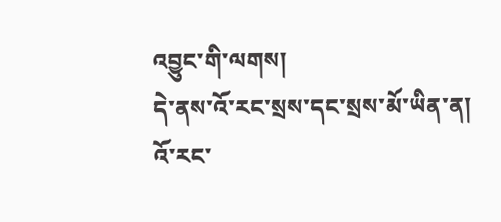འབྱུང་གི་ལགས།
དེ་ནས་འོ་རང་སྲས་དང་སྲས་མོ་ཡིན་ན། འོ་རང་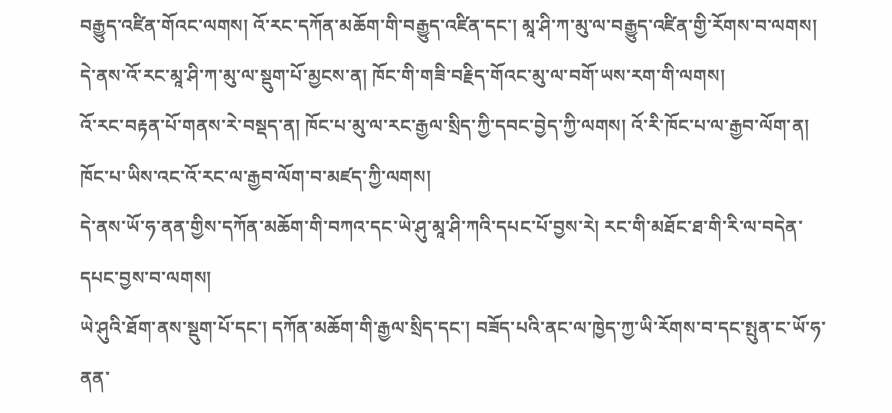བརྒྱུད་འཛིན་གོའང་ལགས། འོ་རང་དཀོན་མཆོག་གི་བརྒྱུད་འཛིན་དང་། མཱ་ཤི་ཀ་མུ་ལ་བརྒྱུད་འཛིན་གྱི་རོགས་བ་ལགས། དེ་ནས་འོ་རང་མཱ་ཤི་ཀ་མུ་ལ་སྡུག་པོ་མྱངས་ན། ཁོང་གི་གཟི་བརྗིད་གོའང་མུ་ལ་བགོ་ཡས་རག་གི་ལགས།
འོ་རང་བརྟན་པོ་གནས་རེ་བསྡད་ན། ཁོང་པ་མུ་ལ་རང་རྒྱལ་སྲིད་ཀྱི་དབང་བྱེད་ཀྱི་ལགས། འོ་རི་ཁོང་པ་ལ་རྒྱབ་ལོག་ན། ཁོང་པ་ཡིས་འང་འོ་རང་ལ་རྒྱབ་ལོག་བ་མཛད་ཀྱི་ལགས།
དེ་ནས་ཡོ་ཧ་ནན་གྱིས་དཀོན་མཆོག་གི་བཀའ་དང་ཡེ་ཤུ་མཱ་ཤི་ཀའི་དཔང་པོ་བྱས་རེ། རང་གི་མཐོང་ཐ་གི་རི་ལ་བདེན་དཔང་བྱས་བ་ལགས།
ཡེ་ཤུའི་ཐོག་ནས་སྡུག་པོ་དང་། དཀོན་མཆོག་གི་རྒྱལ་སྲིད་དང་། བཟོད་པའི་ནང་ལ་ཁྱེད་ཀྱ་ཡི་རོགས་བ་དང་སྤུན་ང་ཡོ་ཧ་ནན་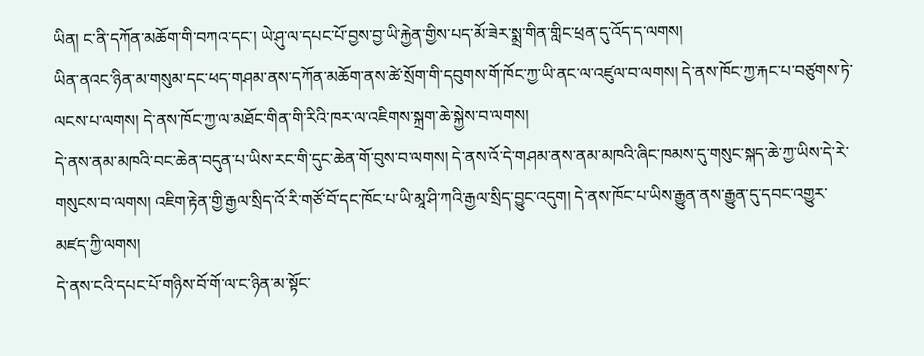ཡིན། ང་ནི་དཀོན་མཆོག་གི་བཀའ་དང་། ཡེ་ཤུ་ལ་དཔང་པོ་བྱས་བྱ་ཡི་རྐྱེན་གྱིས་པད་མོ་ཟེར་སྨྲ་གིན་གླིང་ཕྲན་དུ་འོད་ད་ལགས།
ཡིན་ནའང་ཉིན་མ་གསུམ་དང་ཕད་གཤམ་ནས་དཀོན་མཆོག་ནས་ཚེ་སྲོག་གི་དབུགས་གོ་ཁོང་ཀྱ་ཡི་ནང་ལ་འཛུལ་བ་ལགས། དེ་ནས་ཁོང་ཀྱ་རྐང་པ་བཙུགས་ཏེ་ལངས་པ་ལགས། དེ་ནས་ཁོང་ཀྱ་ལ་མཐོང་གིན་གི་རིའི་ཁར་ལ་འཇིགས་སྐྲག་ཆེ་སྐྱེས་བ་ལགས།
དེ་ནས་ནམ་མཁའི་བང་ཆེན་བདུན་པ་ཡིས་རང་གི་དུང་ཆེན་གོ་བུས་བ་ལགས། དེ་ནས་འོ་དེ་གཤམ་ནས་ནམ་མཁའི་ཞིང་ཁམས་དུ་གསུང་སྐད་ཆེ་ཀྱ་ཡིས་དེ་རེ་གསུངས་བ་ལགས། འཇིག་རྟེན་གྱི་རྒྱལ་སྲིད་འོ་རི་གཙོ་བོ་དང་ཁོང་པ་ཡི་མཱ་ཤི་ཀའི་རྒྱལ་སྲིད་བྱུང་འདུག། དེ་ནས་ཁོང་པ་ཡིས་རྒྱུན་ནས་རྒྱུན་དུ་དབང་འགྱུར་མཛད་ཀྱི་ལགས།
དེ་ནས་ངའི་དཔང་པོ་གཉིས་བོ་གོ་ལ་ང་ཉིན་མ་སྟོང་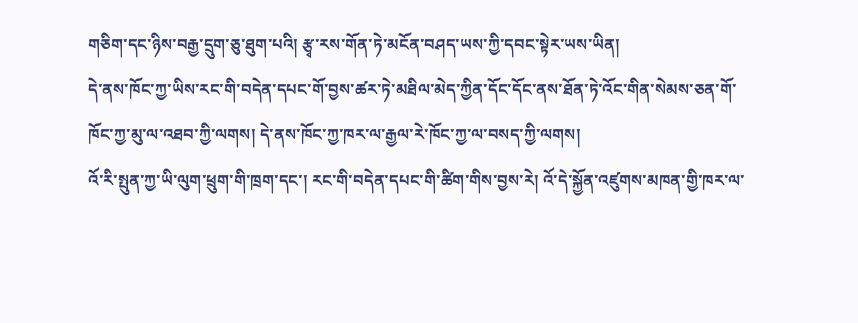གཅིག་དང་ཉིས་བརྒྱ་དྲུག་ཅུ་ཐུག་པའི། རྩྭ་རས་གོན་ཏེ་མངོན་བཤད་ཡས་ཀྱི་དབང་སྟེར་ཡས་ཡིན།
དེ་ནས་ཁོང་ཀྱ་ཡིས་རང་གི་བདེན་དཔང་གོ་བྱས་ཚར་ཏེ་མཐིལ་མེད་ཀྱིན་དོང་དོང་ནས་ཐོན་ཏེ་འོང་གིན་སེམས་ཅན་གོ་ཁོང་ཀྱ་མུ་ལ་འཐབ་ཀྱི་ལགས། དེ་ནས་ཁོང་ཀྱ་ཁར་ལ་རྒྱལ་རེ་ཁོང་ཀྱ་ལ་བསད་ཀྱི་ལགས།
འོ་རི་སྤུན་ཀྱ་ཡི་ལུག་ཕྲུག་གི་ཁྲག་དང་། རང་གི་བདེན་དཔང་གི་ཚིག་གིས་བྱས་རེ། འོ་དེ་སྐྱོན་འཛུགས་མཁན་གྱི་ཁར་ལ་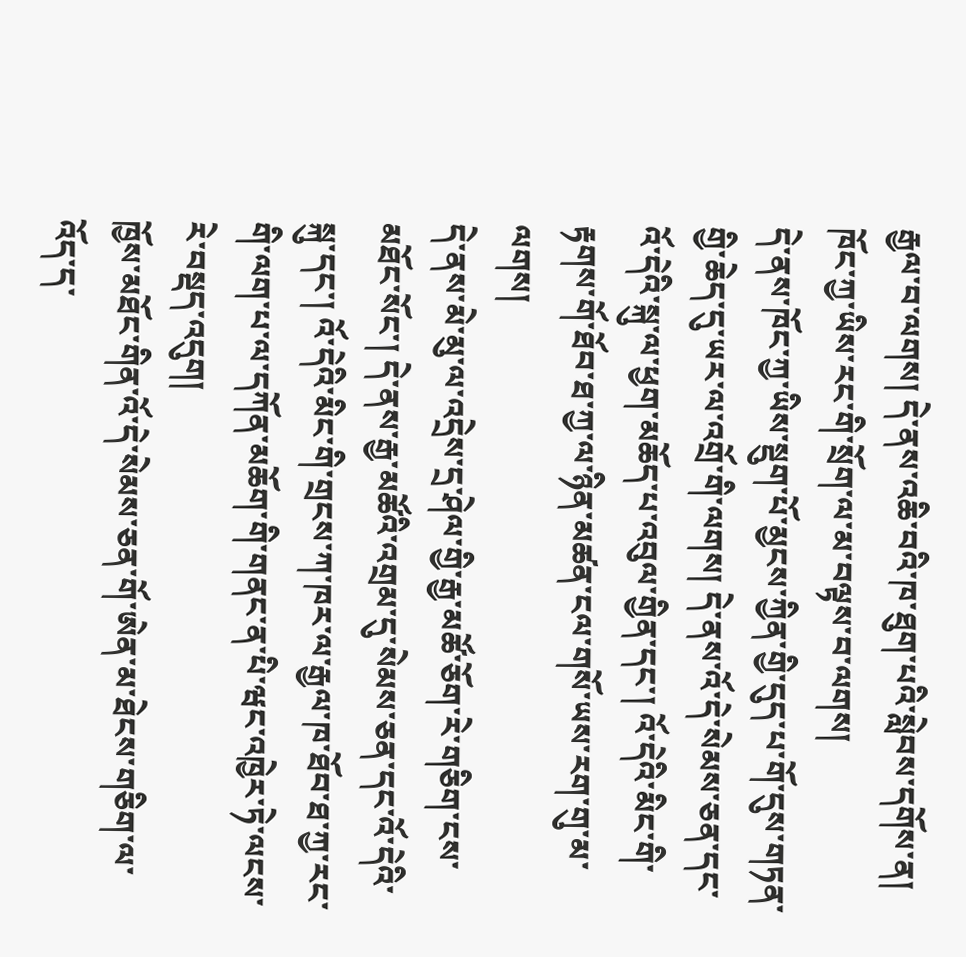རྒྱལ་བ་ལགས། དེ་ནས་འཆི་བའི་ཁ་ཐུག་པའི་སླེབས་དགོས་ན། ཁོང་ཀྱ་ཡིས་རང་གི་སྲོག་ལ་མ་བལྟས་བ་ལགས།
དེ་ནས་ཁོང་ཀྱ་ཡིས་སྡུག་པོ་མྱངས་ཀྱིན་གྱི་དུད་པ་གོ་དུས་གཏན་གྱི་ཆེད་དུ་ཡར་ལ་འགྲོ་གི་ལགས། དེ་ནས་འོ་དེ་སེམས་ཅན་དང་འོ་དེའི་སྐུ་ལ་ཕྱག་མཆོད་པ་འབུལ་གྱིན་དང་། འོ་དེའི་མིང་གི་རྟགས་གོ་ཐོབ་ཐ་ཀྱ་ལ་ཉིན་མཚན་ངལ་གསོ་ཡས་རག་གུ་མ་ལགས།
དེ་ནས་མེ་མུ་ལ་འདྲེས་དྲ་ཤེལ་གྱི་རྒྱ་མཚོ་ཅོག་རེ་གཅིག་ངས་མཐོང་སོང་། དེ་ནས་རྒྱ་མཚོའི་འགྲམ་དུ་སེམས་ཅན་དང་འོ་དེའི་སྐུ་དང་། འོ་དེའི་མིང་གི་གྲངས་ཀ་ཁར་ལ་རྒྱལ་ཁ་ཐོབ་ཐ་ཀྱ་རང་གི་ལག་པ་ལ་དཀོན་མཆོག་གི་གནང་ན་པི་ཝང་འཁྱེར་ཏེ་ལངས་རེ་བསྡད་འདུག།
ཁྱོས་མཐོང་གིན་འོ་དེ་སེམས་ཅན་གོ་ཨེན་མ་ཐེངས་གཅིག་ལ་འོད་ད་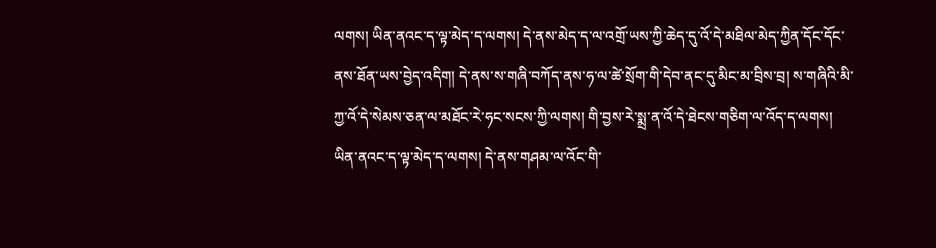ལགས། ཡིན་ནའང་ད་ལྟ་མེད་ད་ལགས། དེ་ནས་མེད་ད་ལ་འགྲོ་ཡས་ཀྱི་ཆེད་དུ་འོ་དེ་མཐིལ་མེད་ཀྱིན་དོང་དོང་ནས་ཐོན་ཡས་བྱེད་འདིག། དེ་ནས་ས་གཞི་བཀོད་ནས་ཧ་ལ་ཚེ་སྲོག་གི་དེབ་ནང་དུ་མིང་མ་བྲིས་བྲ། ས་གཞིའི་མི་ཀྱ་འོ་དེ་སེམས་ཅན་ལ་མཐོང་རེ་ཧང་སངས་ཀྱི་ལགས། གི་བྱས་རེ་སྨྲ་ན་འོ་དེ་ཐེངས་གཅིག་ལ་འོད་ད་ལགས། ཡིན་ནའང་ད་ལྟ་མེད་ད་ལགས། དེ་ནས་གཤམ་ལ་འོང་གི་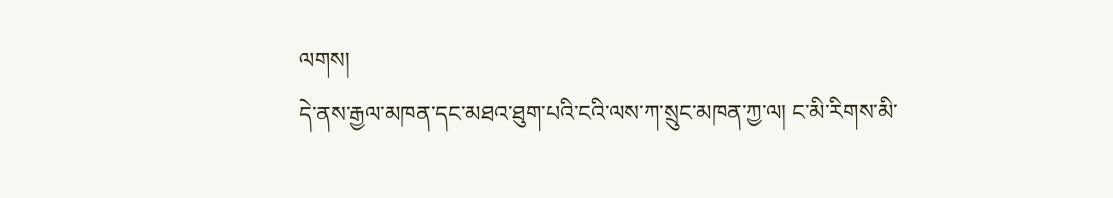ལགས།
དེ་ནས་རྒྱལ་མཁན་དང་མཐའ་ཐུག་པའི་ངའི་ལས་ཀ་སྲུང་མཁན་ཀྱ་ལ། ང་མི་རིགས་མི་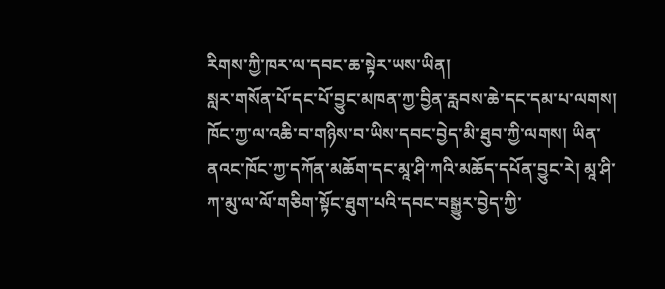རིགས་ཀྱི་ཁར་ལ་དབང་ཆ་སྟེར་ཡས་ཡིན།
སླར་གསོན་པོ་དང་པོ་བྱུང་མཁན་ཀྱ་བྱིན་རླབས་ཆེ་དང་དམ་པ་ལགས། ཁོང་ཀྱ་ལ་འཆི་བ་གཉིས་བ་ཡིས་དབང་བྱེད་མི་ཐུབ་ཀྱི་ལགས། ཡིན་ནའང་ཁོང་ཀྱ་དཀོན་མཆོག་དང་མཱ་ཤི་ཀའི་མཆོད་དཔོན་བྱུང་རེ། མཱ་ཤི་ཀ་མུ་ལ་ལོ་གཅིག་སྟོང་ཐུག་པའི་དབང་བསྒྱུར་བྱེད་ཀྱི་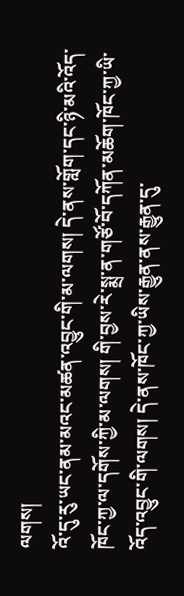ལགས།
འོ་དུ་རུ་ཡང་ནམ་མའང་མཚན་འབྱུང་གི་མ་ལགས། དེ་ནས་གློག་དང་ཉི་མའི་འོད་ཁོང་ཀྱ་ལ་དགོས་ཀྱི་མ་ལགས། གི་བྱས་རེ་སྨྲ་ན་གཙོ་བོ་དཀོན་མཆོག་ཁོང་ཀྱ་ཡི་འོད་འབྱུང་གི་ལགས། དེ་ནས་ཁོང་ཀྱ་ཡིས་རྒྱུན་ནས་རྒྱུན་དུ་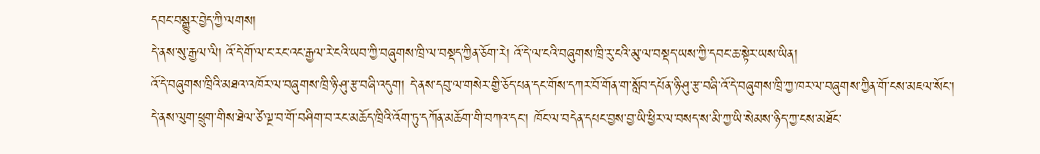དབང་བསྒྱུར་བྱེད་ཀྱི་ལགས།
དེ་ནས་སུ་རྒྱལ་ལི། འོ་དེ་གོ་ལ་ང་རང་འང་རྒྱལ་རེ་ངའི་ཡབ་ཀྱི་བཞུགས་ཁྲི་ལ་བསྡད་ཀྱིན་ཅོག་རེ། འོ་དེ་ལ་ངའི་བཞུགས་ཁྲི་རུ་ངའི་མུ་ལ་བསྡད་ཡས་ཀྱི་དབང་ཆ་སྟེར་ཡས་ཡིན།
འོ་དེ་བཞུགས་ཁྲིའི་མཐའ་འཁོར་ལ་བཞུགས་ཁྲི་ཉི་ཤུ་རྩ་བཞི་འདུག། དེ་ནས་དབུ་ལ་གསེར་གྱི་ཅོད་པན་དང་གོས་དཀར་བོ་གོན་ག་སློབ་དཔོན་ཉི་ཤུ་རྩ་བཞི་འོ་དེ་བཞུགས་ཁྲི་ཀྱ་ཁར་ལ་བཞུགས་ཀྱིན་གོ་ངས་མཇལ་སོང་།
དེ་ནས་ལུག་ཕྲུག་གིས་ཐེལ་ཙེ་ལྔ་བ་གོ་བཤིག་བ་རང་མཆོད་ཁྲིའི་འོག་ཏུ་དཀོན་མཆོག་གི་བཀའ་དང་། ཁོང་ལ་བདེན་དཔང་བྱས་བྱ་ཡི་ཕྱིར་ལ་བསད་ས་མི་ཀྱ་ཡི་སེམས་ཉིད་ཀྱ་ངས་མཐོང་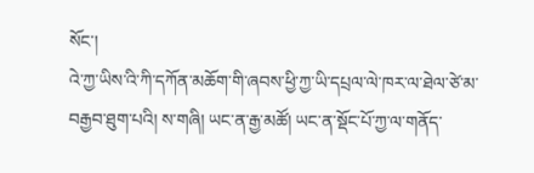སོང་།
འེ་ཀྱ་ཡིས་འི་ཀི་དཀོན་མཆོག་གི་ཞབས་ཕྱི་ཀྱ་ཡི་དཔྲལ་ལེ་ཁར་ལ་ཐེལ་ཙེ་མ་བརྒྱབ་ཐུག་པའི། ས་གཞི། ཡང་ན་རྒྱ་མཚོ། ཡང་ན་སྡོང་པོ་ཀྱ་ལ་གནོད་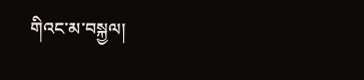གིའང་མ་བསྐྱལ།